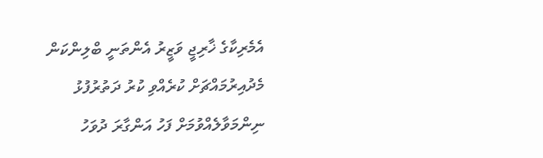އެމެރިކާގެ ޚާރިޖީ ވަޒީރު އެންތަނީ ބްލިންކަން މެދުއިރުމައްޗަށް ކުރެއްވި ކުރު ދަތުރުފުޅު ނިންމަވާލެއްވުމަށް ފަހު އަންގާރަ ދުވަހު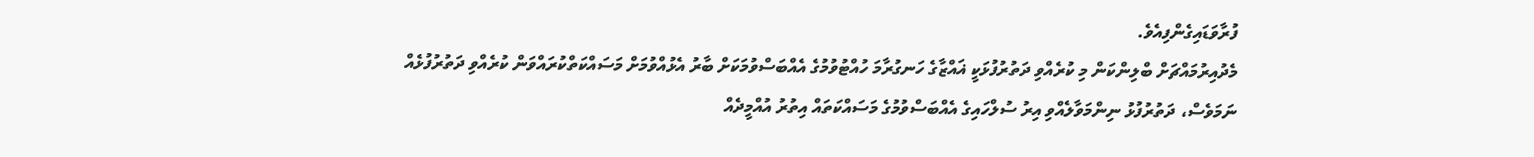ފުރާވަޑައިގެންފިއެވެ.
މެދުއިރުމައްޗަށް ބްލިންކަން މި ކުރެއްވި ދަތުރުފުޅަކީ ޣައްޒާގެ ހަނގުރާމަ ހުއްޓުވުމުގެ އެއްބަސްވުމަކަށް ބާރު އެޅުއްވުމަށް މަސައްކަތްކުރައްވަން ކުރެއްވި ދަތުރުފުޅެއް ނަމަވެސް، ދަތުރުފުޅު ނިންމަވާލެއްވި އިރު ސުލްހައިގެ އެއްބަސްވުމުގެ މަސައްކަތައް އިތުރު އުއްމީދެއް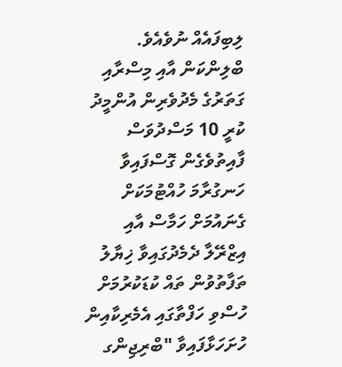ލިބިފައެއް ނުވެއެވެ.
ބްލިންކަން އާއި މިސްރާއި ގަތަރުގެ މެދުވެރިން އުންމީދު ކުރީ 10 މަސްދުވަސް ފާއިތުވެގެން ގޮސްފައިވާ ހަނގުރާމަ ހުއްޓުމަކަށް ގެނައުމަށް ހަމާސް އާއި އިޒްރޭލާ ދެމެދުގައިވާ ޚިޔާލު ތަފާތުވުން ތައް ކުޑަކުރުމަށް ހުސްވި ހަފްތާގައި އެމެރިކާއިން ހުށަހަޅާފައިވާ "ބްރިޖިންގ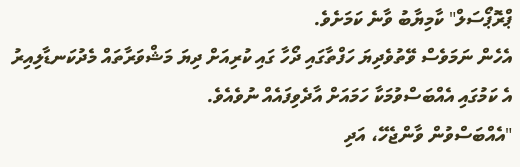ޕްރޮޕޯސަލް" ކާމިޔާބު ވާނެ ކަމަށެވެ.
އެހެން ނަމަވެސް ވޭތުވެދިޔަ ހަފްތާގައި ދޯހާ ގައި ކުރިއަށް ދިޔަ މަޝްވަރާތައް މެދުކަނޑާލިއިރު އެ ކަމުގައި އެއްބަސްވުމަކާ ހަމައަށް އާދެވިފައެއް ނުވެއެވެ.
"އެއްބަސްވުން ވާންޖެހޭ، އަދި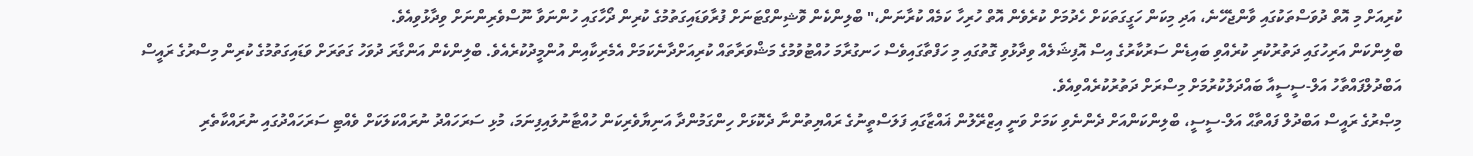ކުރިއަށް މި އޮތް ދުވަސްތަކުގައި ވާންޖެހޭނެ، އަދި މިކަން ހަގީގަތަކަށް ހެދުމަށް ކުރެވެން އޮތް ހުރިހާ ކަމެއް ކުރާނަން،" ބްލިންކެން ވޮޝިންގްޓަނަށް ފުރާވަޑައިގަތުމުގެ ކުރިން ދޯހާގައި ހުންނަވާ ނޫސްވެރިންނަށް ވިދާޅުވިއެވެ.
ބްލިންކަން އަރިހުގައި ދަތުރުކުރި ކުރެއްވި ބައިޑެން ސަރުކާރުގެ އިސް އޮފިޝަލެއް ވިދާޅުވި ގޮތުގައި މި ހަފްތާގައިވެސް ހަނގުރާމަ ހުއްޓުވުމުގެ މަޝްވަރާތައް ކުރިއަށްދާނެކަމަށް އެމެރިކާއިން އުންމީދުކުރެއެވެ. ބްލިންކެން އަންގާރަ ދުވަހު ގަތަރަށް ވަޑައިގަތުމުގެ ކުރިން މިސްރުގެ ރައީސް އަބްދުލްފައްތާހު އަލް-ސީސީއާ ބައްދަލުކުރުމަށް މިސްރަށް ދަތުރުކުރެއްވިއެވެ.
މިޞްރުގެ ރައީސް އަބްދުލް ފައްތާޙް އަލް-ސީސީ، ބްލިންކަންއަށް ދެންނެވި ކަމަށް ވަނީ އިޒްރޭލުން ޣައްޒާގައި ފަލަސްތީނުގެ ރައްޔިތުންނާ ދެކޮޅަށް ހިންގަމުންދާ އަނިޔާވެރިކަން ހުއްޓާނުލައިފިނަމަ، މުޅި ސަރަހައްދު ނުރައްކަލަކަށް ވެއްޓި ސަރަހައްދުގައި ނުރައްކާތެރި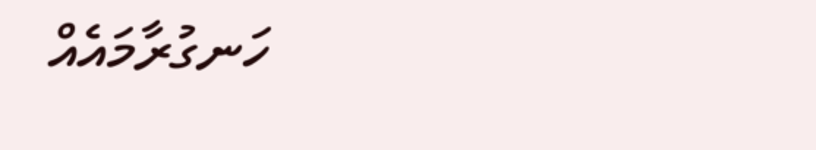ހަނގުރާމައެއް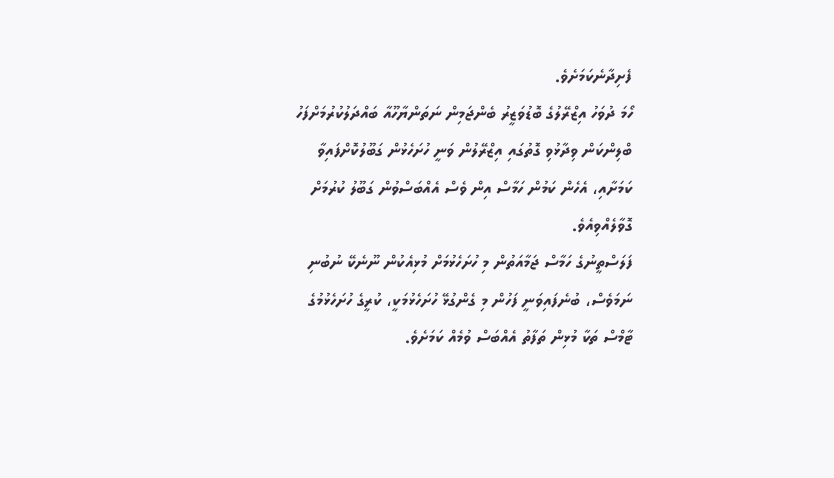ފެށިދާނެކަމަށެވެ.
ހޯމަ ދުވަހު އިޒްރޭލުގެ ބޮޑުވަޒީރު ބެންޖަމިން ނަތަންޔާހޫއާ ބައްދަލުކުރުމަށްފަހު ބްލިންކަން ވިދާޅުވި ގޮތުގައި އިޒްރޭލުން ވަނީ ހުށަހެޅުން ގަބޫލުކޮށްފައިވާ ކަމަށާއި، އެހެން ކަމުން ހަމާސް އިން ވެސް އެއްބަސްވުން ގަބޫލު ކުރުމަށް ގޮވާލެއްވިއެވެ.
ފަލަސްތީނުގެ ހަމާސް ޖަމާއަތުން މި ހުށަހެޅުމަށް މުޅިއެކުން ނޫނެކޭ ނުބުނި ނަމަވެސް، ބުނެފައިވަނީ ފަހުން މި ގެންގުޅޭ ހުށަހެޅުމަކީ، ކުރީގެ ހުށަހެޅުމުގެ ޓާމްސް ތަކާ މުޅިން ތަފާތު އެއްބަސް ވުމެއް ކަމަށެވެ.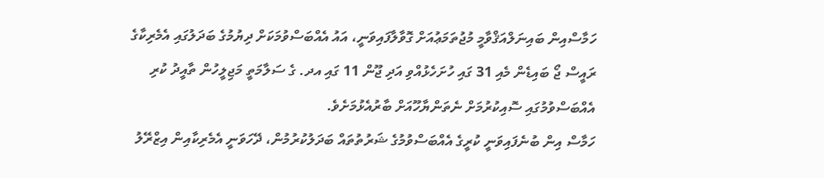ހަމާސްއިން ބައިނަލްއަޤްވާމީ މުޖުތަމަޢުއަށް ގޮވާލާފައިވަނީ، އައު އެއްބަސްވުމަކަށް ދިޔުމުގެ ބަދަލުގައި އެމެރިކާގެ ރައީސް ޖޯ ބައިޑެން މެއި 31 ގައި ހުށަހެޅުއްވި އަދި ޖޫން 11 ގައި އދ. ގެ ސަލާމަތީ މަޖިލީހުން ތާއީދު ކުރި އެއްބަސްވުމުގައި ސޮއިކުރުމަށް ނެތަންޔާހޫއަށް ބާރުއެޅުމަށެވެ.
ހަމާސް އިން ބުނެފައިވަނީ ކުރީގެ އެއްބަސްވުމުގެ ޝަރުތުތައް ބަދަލުކުރުމުން، ދޭހަވަނީ އެމެރިކާއިން އިޒްރޭލު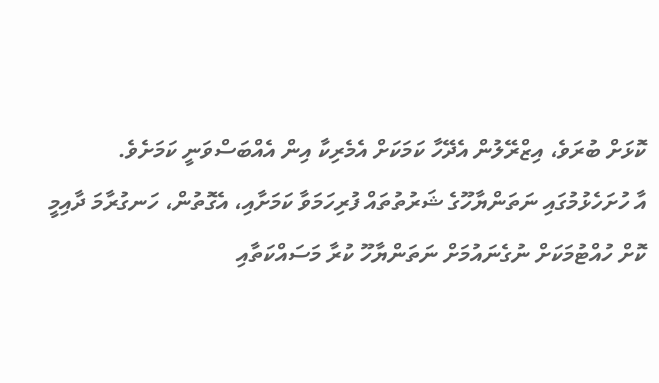ކޮޅަށް ބުރަވެ، އިޒްރޭލުން އެދޭހާ ކަމަކަށް އެމެރިކާ އިން އެއްބަސްވަނީ ކަމަށެވެ.
އާ ހުށަހެޅުމުގައި ނަތަންޔާހޫގެ ޝަރުތުތައް ފުރިހަމަވާ ކަމަށާއި، އެގޮތުން، ހަނގުރާމަ ދާއިމީ ކޮށް ހުއްޓުމަކަށް ނުގެނައުމަށް ނަތަންޔާހޫ ކުރާ މަސައްކަތާއި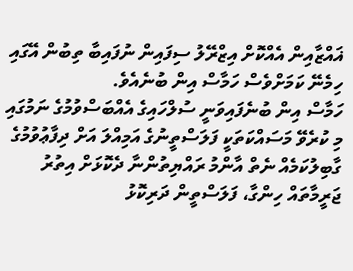ޣައްޒާއިން އެއްކޮށް އިޒްރޭލު ސިފައިން ނުފައިބާ ތިބުން އޭގައި ހިމެނޭ ކަމަށްވެސް ހަމާސް އިން ބުނެއެވެ.
ހަމާސް އިން ބުނެފައިވަނީ ސުލްހައިގެ އެއްބަސްވުމުގެ ނަމުގައި މި ކުރެވޭ މަސައްކަތަކީ ފަލަސްތީނުގެ އަމިއްލަ އަށް ދިފާޢުވުމުގެ ގާބިލުކަމެއް ނެތް އާންމު ރައްޔިތުންނާ ދެކޮޅަށް އިތުރު ޖަރީމާތައް ހިންގާ، ފަލަސްތީން ދަރިކޮޅު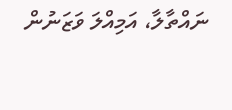ނައްތާލާ، އަމިއްލަ ވަޒަނުން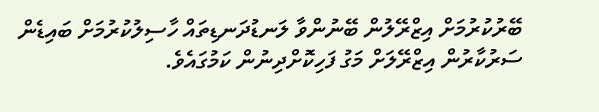ބޭރުކުރުމަށް އިޒްރޭލުން ބޭނުންވާ ލަނޑުދަނޑިތައް ހާސިލުކުރުމަށް ބައިޑެން ސަރުކާރުން އިޒްރޭލަށް މަގު ފަހިކޮށްދިނުން ކަމުގައެވެ.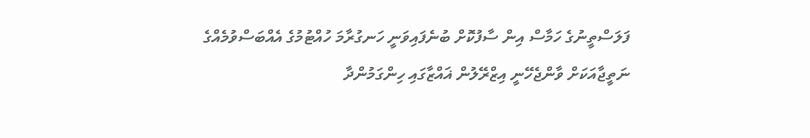ފަލަސްތީނުގެ ހަމާސް އިން ސާފުކޮށް ބުނެފައިވަނީ ހަނގުރާމަ ހުއްޓުމުގެ އެއްބަސްވުމެއްގެ ނަތީޖާއަކަށް ވާންޖެހޭނީ އިޒްރޭލުން ޣައްޒާގައި ހިންގަމުންދާ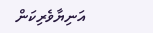އަނިޔާވެރިކަން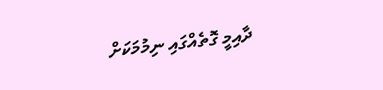ދާއިމީ ގޮތެއްގައި ނިމުމަކަށް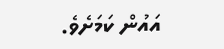އައުން ކަމަށެވެ.